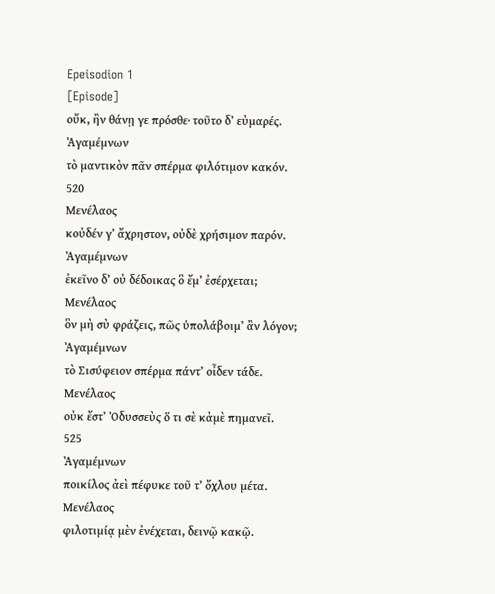Epeisodion 1
[Episode]
οὔκ, ἢν θάνῃ γε πρόσθε· τοῦτο δʼ εὐμαρές.
Ἀγαμέμνων
τὸ μαντικὸν πᾶν σπέρμα φιλότιμον κακόν.
520
Μενέλαος
κοὐδέν γʼ ἄχρηστον, οὐδὲ χρήσιμον παρόν.
Ἀγαμέμνων
ἐκεῖνο δʼ οὐ δέδοικας ὃ ἔμʼ ἐσέρχεται;
Μενέλαος
ὃν μὴ σὺ φράζεις, πῶς ὑπολάβοιμʼ ἂν λόγον;
Ἀγαμέμνων
τὸ Σισύφειον σπέρμα πάντʼ οἶδεν τάδε.
Μενέλαος
οὐκ ἔστʼ Ὀδυσσεὺς ὅ τι σὲ κἀμὲ πημανεῖ.
525
Ἀγαμέμνων
ποικίλος ἀεὶ πέφυκε τοῦ τʼ ὄχλου μέτα.
Μενέλαος
φιλοτιμίᾳ μὲν ἐνέχεται, δεινῷ κακῷ.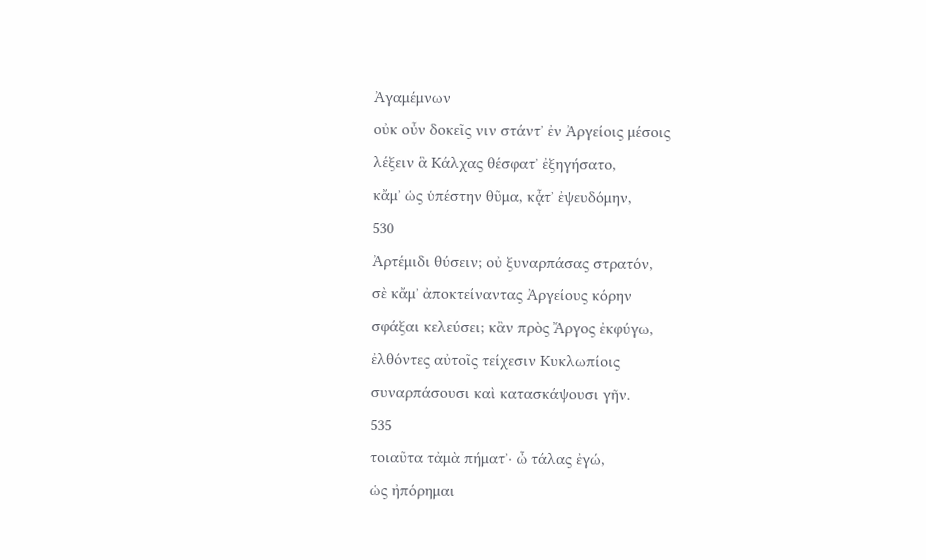Ἀγαμέμνων
οὐκ οὖν δοκεῖς νιν στάντʼ ἐν Ἀργείοις μέσοις
λέξειν ἃ Κάλχας θέσφατʼ ἐξηγήσατο,
κἄμʼ ὡς ὑπέστην θῦμα, κᾆτʼ ἐψευδόμην,
530
Ἀρτέμιδι θύσειν; οὐ ξυναρπάσας στρατόν,
σὲ κἄμʼ ἀποκτείναντας Ἀργείους κόρην
σφάξαι κελεύσει; κἂν πρὸς Ἄργος ἐκφύγω,
ἐλθόντες αὐτοῖς τείχεσιν Κυκλωπίοις
συναρπάσουσι καὶ κατασκάψουσι γῆν.
535
τοιαῦτα τἀμὰ πήματʼ· ὦ τάλας ἐγώ,
ὡς ἠπόρημαι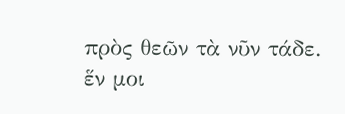πρὸς θεῶν τὰ νῦν τάδε.
ἕν μοι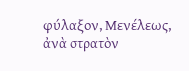φύλαξον, Μενέλεως, ἀνὰ στρατὸν